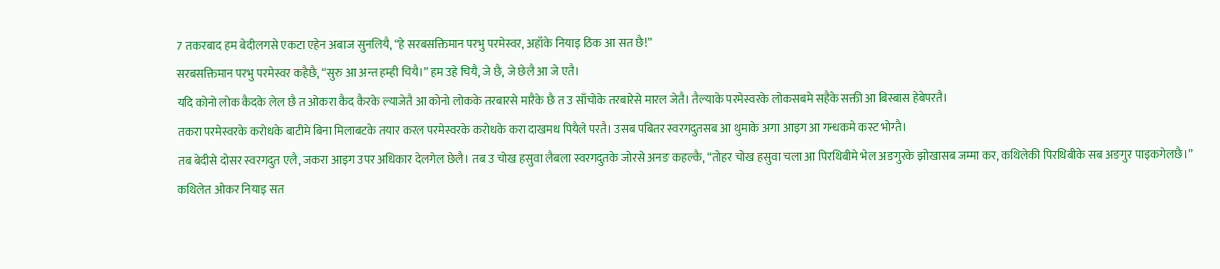7 तकरबाद हम बेदीलगसे एकटा एहेन अबाज सुनलियै, “हे सरबसक्तिमान परभु परमेस्वर, अहाँके नियाइ ठिक आ सत छै!”
सरबसक्तिमान परभु परमेस्वर कहैछै, “सुरु आ अन्त हम्ही चियै।” हम उहे चियै, जे छै, जे छेलै आ जे एतै।
यदि कोनो लोक कैदके लेल छै त ओकरा कैद कैरके ल्याजेतै आ कोनो लोकके तरबारसे मारैके छै त उ साँचोके तरबारेसे मारल जेतै। तैल्याके परमेस्वरके लोकसबमे सहैके सक्ती आ बिस्बास हेबेपरतै।
तकरा परमेस्वरके करोधके बाटीमे बिना मिलाबटके तयार करल परमेस्वरके करोधके करा दाखमध पियैले परतै। उसब पबितर स्वरगदुतसब आ थुमाके अगा आइग आ गन्धकमे कस्ट भोग्तै।
तब बेदीसे दोसर स्वरगदुत एलै, जकरा आइग उपर अधिकार देलगेल छेलै। तब उ चोख हसुवा लैबला स्वरगदुतके जोरसे अनङ कहल्कै, “तोहर चोख हसुवा चला आ पिरथिबीमे भेल अङगुरके झोखासब जम्मा कर, कथिलेकी पिरथिबीके सब अङगुर पाइकगेलछै।”
कथिलेत ओकर नियाइ सत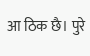आ ठिक छै। पुरे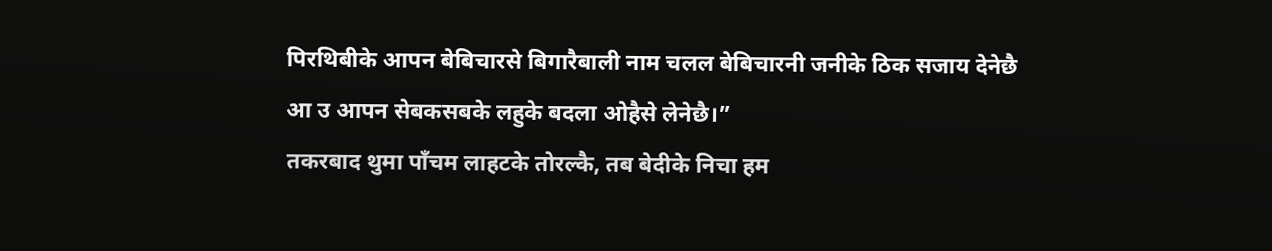पिरथिबीके आपन बेबिचारसे बिगारैबाली नाम चलल बेबिचारनी जनीके ठिक सजाय देनेछै आ उ आपन सेबकसबके लहुके बदला ओहैसे लेनेछै।”
तकरबाद थुमा पाँचम लाहटके तोरल्कै, तब बेदीके निचा हम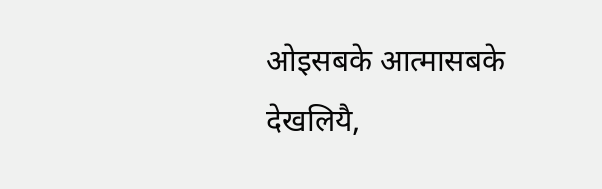ओइसबके आत्मासबके देखलियै,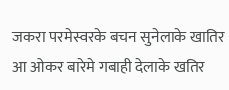जकरा परमेस्वरके बचन सुनेलाके खातिर आ ओकर बारेमे गबाही देलाके खतिर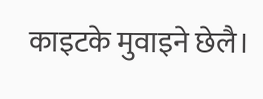काइटके मुवाइने छेलै।